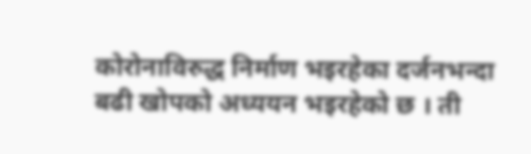कोरोनाविरुद्ध निर्माण भइरहेका दर्जनभन्दा बढी खोपको अध्ययन भइरहेको छ । ती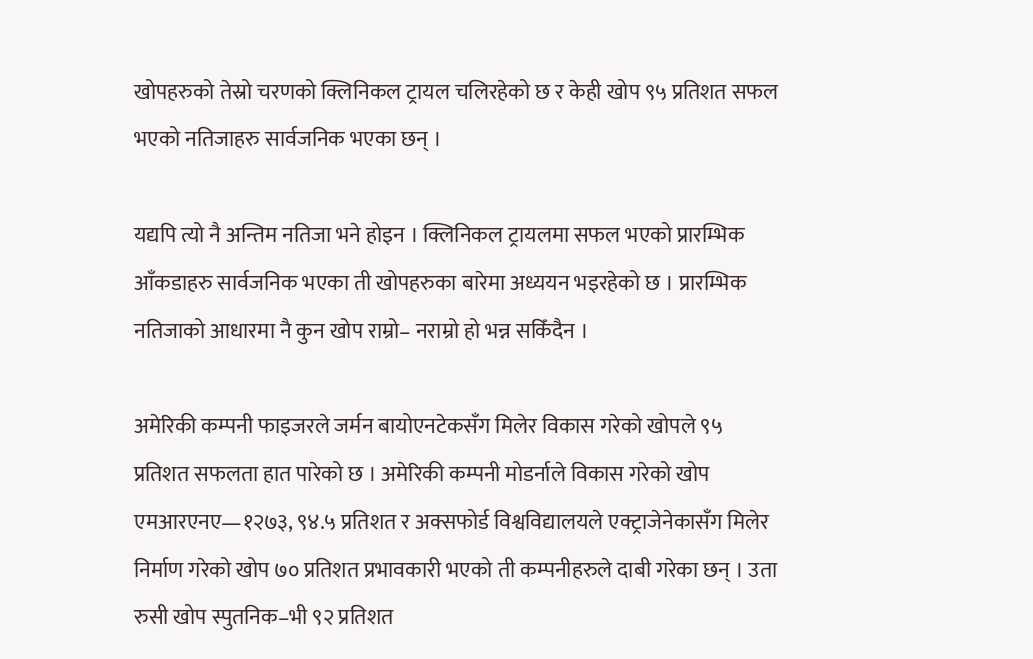खोपहरुको तेस्रो चरणको क्लिनिकल ट्रायल चलिरहेको छ र केही खोप ९५ प्रतिशत सफल भएको नतिजाहरु सार्वजनिक भएका छन् ।

यद्यपि त्यो नै अन्तिम नतिजा भने होइन । क्लिनिकल ट्रायलमा सफल भएको प्रारम्भिक आँकडाहरु सार्वजनिक भएका ती खोपहरुका बारेमा अध्ययन भइरहेको छ । प्रारम्भिक नतिजाको आधारमा नै कुन खोप राम्रो– नराम्रो हो भन्न सकिँदैन ।

अमेरिकी कम्पनी फाइजरले जर्मन बायोएनटेकसँग मिलेर विकास गरेको खोपले ९५ प्रतिशत सफलता हात पारेको छ । अमेरिकी कम्पनी मोडर्नाले विकास गरेको खोप एमआरएनए—१२७३, ९४.५ प्रतिशत र अक्सफोर्ड विश्वविद्यालयले एक्ट्राजेनेकासँग मिलेर निर्माण गरेको खोप ७० प्रतिशत प्रभावकारी भएको ती कम्पनीहरुले दाबी गरेका छन् । उता रुसी खोप स्पुतनिक–भी ९२ प्रतिशत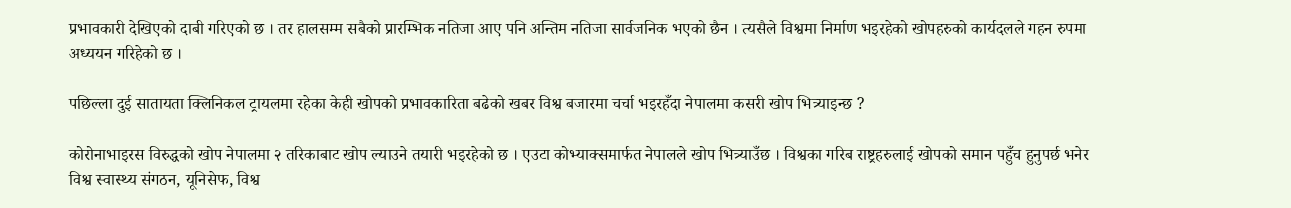प्रभावकारी देखिएको दाबी गरिएको छ । तर हालसम्म सबैको प्रारम्भिक नतिजा आए पनि अन्तिम नतिजा सार्वजनिक भएको छैन । त्यसैले विश्वमा निर्माण भइरहेको खोपहरुको कार्यदलले गहन रुपमा अध्ययन गरिहेको छ ।

पछिल्ला दुई सातायता क्लिनिकल ट्रायलमा रहेका केही खोपको प्रभावकारिता बढेको खबर विश्व बजारमा चर्चा भइरहँदा नेपालमा कसरी खोप भित्र्याइन्छ ?

कोरोनाभाइरस विरुद्धको खोप नेपालमा २ तरिकाबाट खोप ल्याउने तयारी भइरहेको छ । एउटा कोभ्याक्समार्फत नेपालले खोप भित्र्याउँछ । विश्वका गरिब राष्ट्रहरुलाई खोपको समान पहुँच हुनुपर्छ भनेर विश्व स्वास्थ्य संगठन, यूनिसेफ, विश्व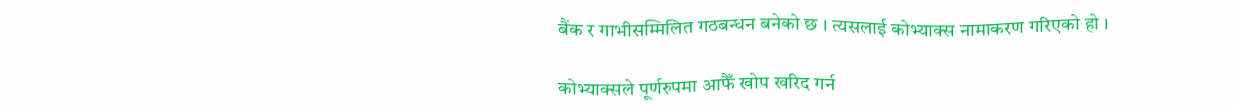बैंक र गाभीसम्मिलित गठबन्धन बनेको छ । त्यसलाई कोभ्याक्स नामाकरण गरिएको हो ।

कोभ्याक्सले पूर्णरुपमा आफैँ खोप खरिद गर्न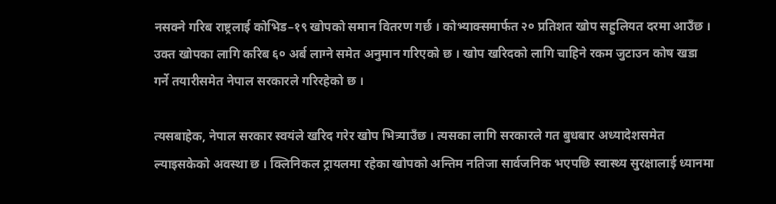नसक्ने गरिब राष्ट्रलाई कोभिड–१९ खोपको समान वितरण गर्छ । कोभ्याक्समार्फत २० प्रतिशत खोप सहुलियत दरमा आउँछ । उक्त खोपका लागि करिब ६० अर्ब लाग्ने समेत अनुमान गरिएको छ । खोप खरिदको लागि चाहिने रकम जुटाउन कोष खडा गर्ने तयारीसमेत नेपाल सरकारले गरिरहेको छ ।

त्यसबाहेक, नेपाल सरकार स्वयंले खरिद गरेर खोप भित्र्याउँछ । त्यसका लागि सरकारले गत बुधबार अध्यादेशसमेत ल्याइसकेको अवस्था छ । क्लिनिकल ट्रायलमा रहेका खोपको अन्तिम नतिजा सार्वजनिक भएपछि स्वास्थ्य सुरक्षालाई ध्यानमा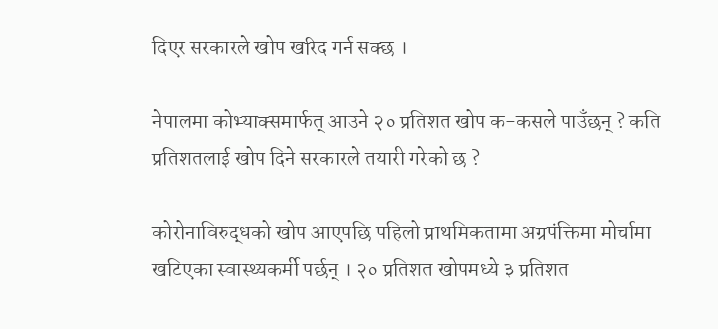दिएर सरकारले खोप खरिद गर्न सक्छ ।

नेपालमा कोभ्याक्समार्फत् आउने २० प्रतिशत खोप क-कसले पाउँछन् ? कति प्रतिशतलाई खोप दिने सरकारले तयारी गरेको छ ?

कोरोनाविरुद्धको खोप आएपछि पहिलो प्राथमिकतामा अग्रपंक्तिमा मोर्चामा खटिएका स्वास्थ्यकर्मी पर्छन् । २० प्रतिशत खोपमध्ये ३ प्रतिशत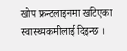खोप फ्रन्टलाइनमा खटिएका स्वास्थ्यकमीलाई दिइन्छ ।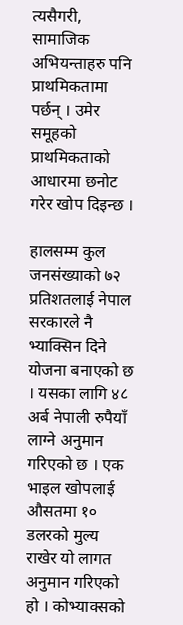त्यसैगरी, सामाजिक अभियन्ताहरु पनि प्राथमिकतामा पर्छन् । उमेर समूहको प्राथमिकताको आधारमा छनोट गरेर खोप दिइन्छ ।

हालसम्म कुल जनसंख्याको ७२ प्रतिशतलाई नेपाल सरकारले नै भ्याक्सिन दिने योजना बनाएको छ । यसका लागि ४८ अर्ब नेपाली रुपैयाँ लाग्ने अनुमान गरिएको छ । एक भाइल खोपलाई औसतमा १० डलरको मुल्य राखेर यो लागत अनुमान गरिएको हो । कोभ्याक्सको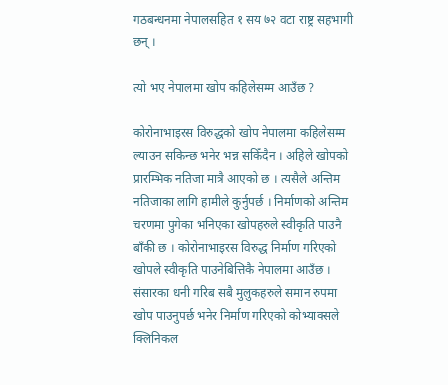गठबन्धनमा नेपालसहित १ सय ७२ वटा राष्ट्र सहभागी छन् ।

त्यो भए नेपालमा खोप कहिलेसम्म आउँछ ?

कोरोनाभाइरस विरुद्धको खोप नेपालमा कहिलेसम्म ल्याउन सकिन्छ भनेर भन्न सकिँदैन । अहिले खोपको प्रारम्भिक नतिजा मात्रै आएको छ । त्यसैले अन्तिम नतिजाका लागि हामीले कुर्नुपर्छ । निर्माणको अन्तिम चरणमा पुगेका भनिएका खोपहरुले स्वीकृति पाउनै बाँकी छ । कोरोनाभाइरस विरुद्ध निर्माण गरिएको खोपले स्वीकृति पाउनेबित्तिकै नेपालमा आउँछ । संसारका धनी गरिब सबै मुलुकहरुले समान रुपमा खोप पाउनुपर्छ भनेर निर्माण गरिएको कोभ्याक्सले क्लिनिकल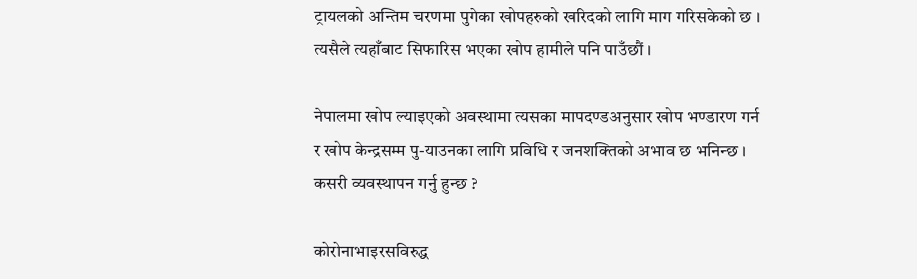ट्रायलको अन्तिम चरणमा पुगेका खोपहरुको खरिदको लागि माग गरिसकेको छ । त्यसैले त्यहाँबाट सिफारिस भएका खोप हामीले पनि पाउँछौं ।

नेपालमा खोप ल्याइएको अवस्थामा त्यसका मापदण्डअनुसार खोप भण्डारण गर्न र खोप केन्द्रसम्म पु-याउनका लागि प्रविधि र जनशक्तिको अभाव छ भनिन्छ । कसरी व्यवस्थापन गर्नु हुन्छ ?

कोरोनाभाइरसविरुद्ध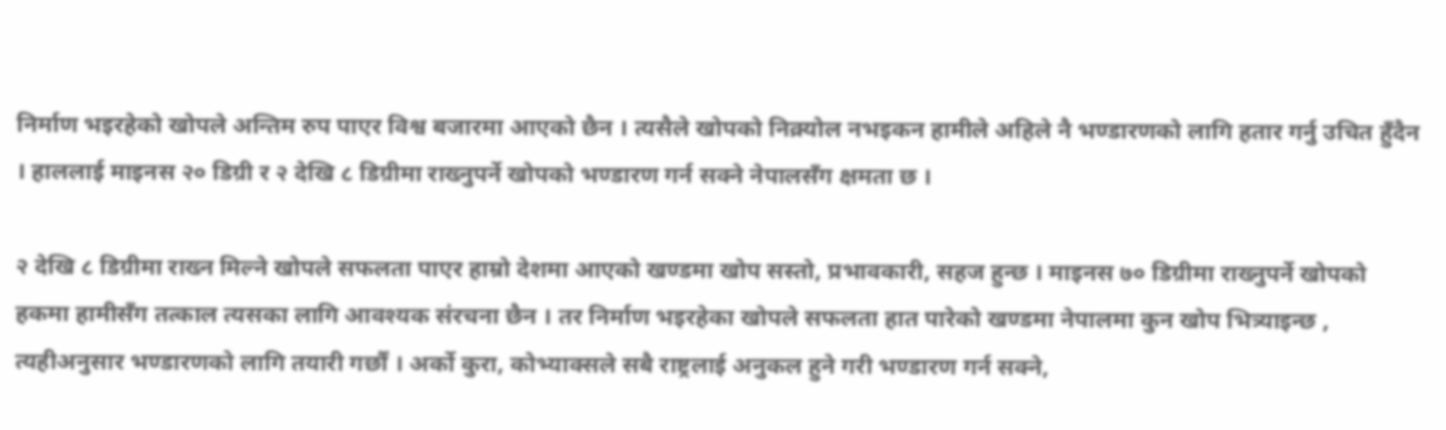निर्माण भइरहेको खोपले अन्तिम रुप पाएर विश्व बजारमा आएको छैन । त्यसैले खोपको निक्र्योल नभइकन हामीले अहिले नै भण्डारणको लागि हतार गर्नु उचित हुँदैन । हाललाई माइनस २० डिग्री र २ देखि ८ डिग्रीमा राख्नुपर्ने खोपको भण्डारण गर्न सक्ने नेपालसँग क्षमता छ ।

२ देखि ८ डिग्रीमा राख्न मिल्ने खोपले सफलता पाएर हाम्रो देशमा आएको खण्डमा खोप सस्तो, प्रभावकारी, सहज हुन्छ । माइनस ७० डिग्रीमा राख्नुपर्ने खोपको हकमा हामीसँग तत्काल त्यसका लागि आवश्यक संरचना छैन । तर निर्माण भइरहेका खोपले सफलता हात पारेको खण्डमा नेपालमा कुन खोप भित्र्याइन्छ , त्यहीअनुसार भण्डारणको लागि तयारी गर्छौं । अर्को कुरा, कोभ्याक्सले सबै राष्ट्रलाई अनुकल हुने गरी भण्डारण गर्न सक्ने,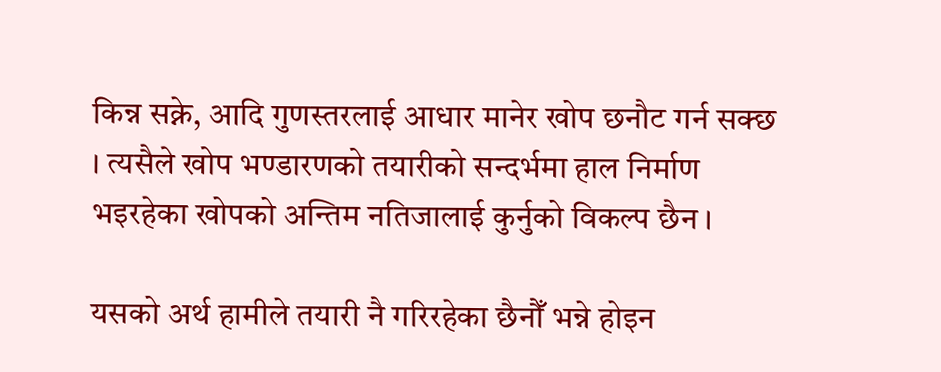किन्न सक्ने, आदि गुणस्तरलाई आधार मानेर खोप छनौट गर्न सक्छ । त्यसैले खोप भण्डारणको तयारीको सन्दर्भमा हाल निर्माण भइरहेका खोपको अन्तिम नतिजालाई कुर्नुको विकल्प छैन ।

यसको अर्थ हामीले तयारी नै गरिरहेका छैनौँ भन्ने होइन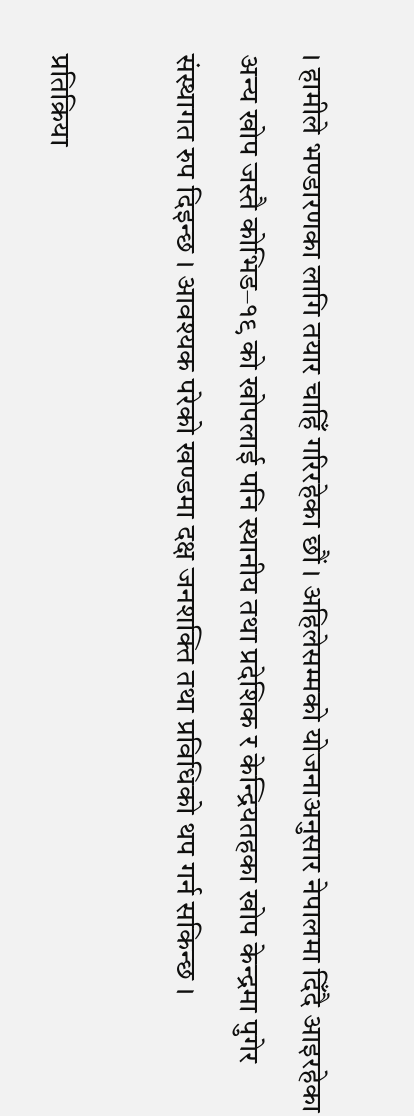। हामीले भण्डारणका लागि तयार चाहिँ गरिरहेका छौं । अहिलेसम्मको योजनाअनुसार नेपालमा दिँदै आइरहेका अन्य खोप जस्तै कोभिड–१९ को खोपलाई पनि स्थानीय तथा प्रदेशिक र केन्द्रियतहका खोप केन्द्रमा पुगेर संस्थागत रुप दिइन्छ । आवश्यक परेको खण्डमा दक्ष जनशक्ति तथा प्रविधिको थप गर्न सकिन्छ ।

प्रतिक्रिया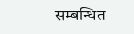सम्बन्धित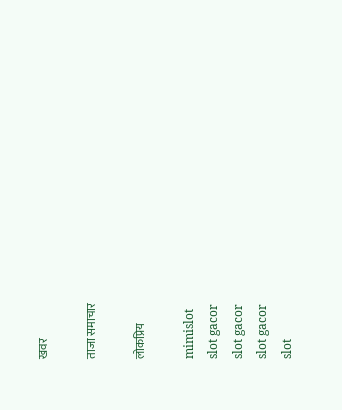खवर

ताजा समाचार

लोकप्रिय

mimislot
slot gacor
slot gacor
slot gacor
slot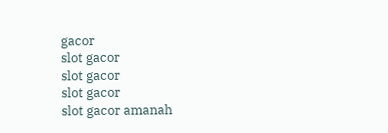gacor
slot gacor
slot gacor
slot gacor
slot gacor amanah